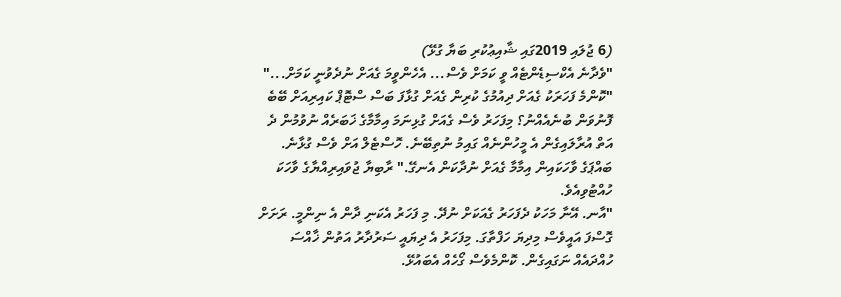(6 ޖުލައި 2019ގައި ޝާއިޢުކުރި ބަޔާ ގުޅޭ)
"ވެދާނެ އެކްސިޑެންޓެއް ވީ ކަމަށް ވެސް... އެހެންވީމަ ގެއަށް ނުދެވުނީ ކަމަށް..."
"ކޮންމެ ފަހަރަކު ގެއަށް ދިއުމުގެ ކުރިން ގެއަށް ގުޅާފަ ބަސް ސްޓޮޕް ކައިރިއަށް ބޭބެ ފޮނުވަން ބުނެއެއްނު؟ މިފަހަރު ވެސް ގެއަށް ގުޅިނަމަ އިމާމާގެ ޚަބަރެއް ނުވުމުން ދެ އަތް އުރާލައިގެން އެ މީހުންނެއް ގައިމު ނުތިބޭނެ. ހޮސްޓެލް އަށް ވެސް ގުޅާނެ. ބައްޕަގެ ވާހަކައިން އިމާމާ ގެއަށް ނުދާކަން އެނގޭ." ރާބިޔާ ޖުވައިރިއްޔާގެ ވާހަކަ ހުއްޓުވިއެވެ.
"އާނ. އޭނާ މަހަކު ދެފަހަރު ގެއަކަށް ނުދޭ. މި ފަހަރު އެކަނި ދާން އެ ނިންމީ. ރަށަށް ގޮސްފަ އައީވެސް މިދިޔަ ހަފްތާގަ. މިފަހަރު އެ ދިޔައީ ސަރުދާރު އަތުން ޚާއްސަ ހުއްދައެއް ނަގައިގެން. ކޮންމެވެސް ގޯހެއް އެބައުޅޭ.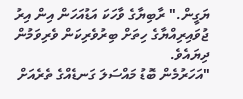ޔަގީން." ރާބިޔާގެ ވާހަކަ އަޑުއަހަން އިން އިރު ޖުވައިރިއްޔާގެ ހިތަށް ބިރުވެރިކަން ވެރިވަމުން ދިޔައެވެ.
"އަހަރުމެން ބޮޑު މައްސަލަ ގަނޑެއްގެ ތެރެއަށް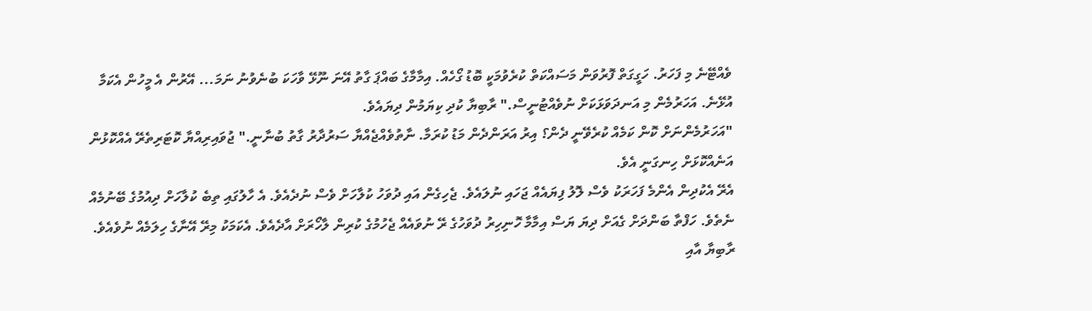ވެއްޓޭނެ މި ފަހަރު. ހަގީގަތް ފޮރުވަން މަސައްކަތް ކުރެވުމަކީ ބޮޑު ގޯހެއް. އިމާމާގެ ބައްޕަ ގާތު އޭނަ ނޫޅޭ ވާހަކަ ބުނެވުނު ނަމަ... އޭރުން އެ މީހުން އެކަމާ އުޅޭނެ. އަހަރުމެން މި އަނދަވަޅަކަށް ނުވެއްޓުނީސް." ރާބިޔާ ކުދި ކިޔަމުން ދިޔައެވެ.
"އަހަރުމެންނަށް ކޮން ކަމެއް ކުރެވޭނީ ދެން؟ އިރު އަރަންދެން މަޑު ކުރަމާ. ނާތުވެއްޖެއްޔާ ސަރުދާރު ގާތު ބުނާނީ." ޖުވައިރިއްޔާ ކޮޓަރިތެރޭ އެއްކޮޅުން އަނެއްކޮޅަށް ހިނގަނީ އެވެ.
އެރޭ އެކުދިން އެންމެ ފަހަރަކު ވެސް ލޮލު ފިޔައެއް ޖަހައި ނުލައެވެ. ޖެހިގެން އައި ދުވަހު ކުލާހަށް ވެސް ނުދެއެވެ. އެ ހާލުގައި ތިބެ ކުލާހަށް ދިއުމުގެ ބޭނުމެއް ނެތެވެ. ހަފްތާ ބަންދަށް ގެއަށް ދިޔަ ޔަސް އިމާމާ ހޮނިހިރު ދުވަހުގެ ރޭ ނުވައެއް ޖެހުމުގެ ކުރިން ލާހޯރަށް އާދެއެވެ. އެކަމަކު މިރޭ އޭނާގެ ހިލަމެއް ނުވެއެވެ. ރާބިޔާ އާއި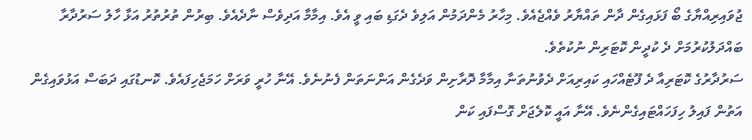ޖުވައިރިއްޔާގެ ބޯ ފަޅައިގެން ދާން ތައްޔާރު ވެއްޖެއެވެ. މިހާރު މެންދަމުން އަލިވެ ދެގަޑި ބައި ވީ އެވެ. އިމާމާ އަދިވެސް ނާދެއެވެ. ބިރުން ތުރުތުރު އަޅާ ހާލު ސަރުދާރާ ބައްދަލުކުރުމަށް ދެ ކުދީން ކޮޓަރިން ނުކުތެވެ.
ސަރުދާރުގެ ކޮޓަރިއާ ދެ ފޫޓެއްހައި ކައިރިއަށް ދެވުނުތަނާ އިމާމާ ދޮރާށިން ވަދެގެން އަންނަތަން ފެނުނެވެ. އޭނާ ހުރީ ވަރަށް ހަމަޖެހިފައެވެ. ކޮނޑުގައި ދަބަސް އަޅުވައިގެން އަތުން ފައިލު ހިފަހައްޓައިގެންނެވެ. އޭނާ އައީ ކޮލެޖަށް ގޮސްފައި ކަން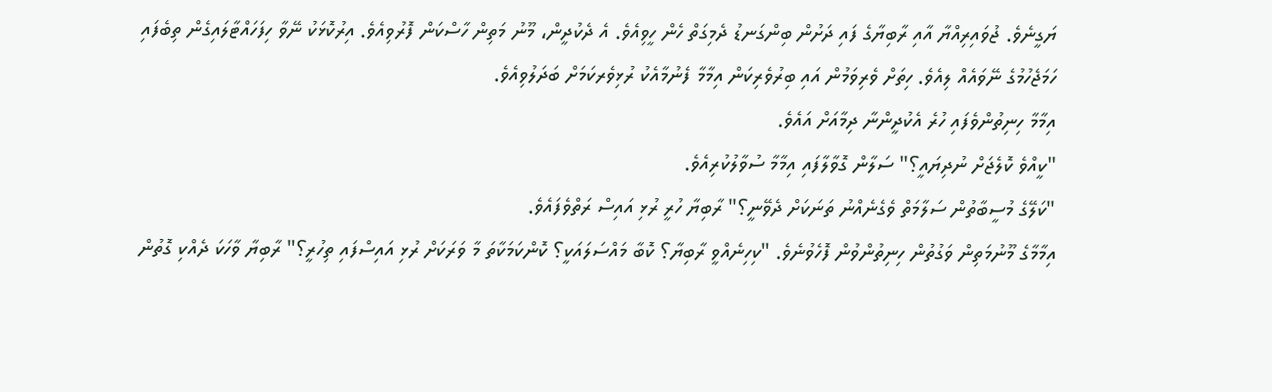ޔަގީނެވެ. ޖުވައިރިއްޔާ އާއި ރާބިޔާގެ ފައި ދަށުން ބިންގަނޑު ދެމިގަތް ހެން ހީވިއެވެ. އެ ދެކުދީން، މޫނު މަތިން ހާސްކަން ފޮރުވިއެވެ. އިރުކޮޅަކު ނޭވާ ހިފަހައްޓާލައިގެން ތިބެފައި ހަމަޖެހުމުގެ ނޭވައެއް ލިއެވެ. ހިތަށް ވެރިވަމުން އައި ބިރުވެރިކަން އިމާމާ ފެނުމާއެކު ރުޅިވެރކަމަށް ބަދަލުވިއެވެ.
އިމާމާ ހިނިތުންވެފައި ހުރެ އެކުދީންނާ ދިމާއަށް އައެވެ.
"ކީއްވެ ކޮލެޖަށް ނުދިޔައީ؟" ސަލާން ގޮވާލާފައި އިމާމާ ސުވާލުކުރިއެވެ.
"ކަލޭގެ މުސީބާތުން ސަލާމަތް ވެގެނެއްނު ތަނަކަށް ދެވޭނީ؟" ރާބިޔާ ހުރީ ރުޅި އައިސް ރަތްވެފައެވެ.
އިމާމާގެ މޫނުމަތިން ވަގުތުން ހިނިތުންވުން ފޮހެވުނެވެ. "ކިހިނެއްވީ ރާބިޔާ؟ ކޮބާ މައްސަލައަކީ؟ ކޮންކަމަކާތަ މާ ވަރަކަށް ރުޅި އައިސްފައި ތިހުރީ؟" ރާބިޔާ ވާހަކަ ދެއްކި ގޮތުން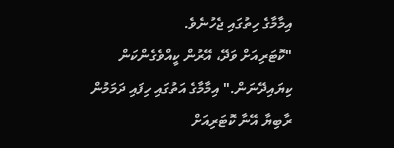އިމާމާގެ ހިތުގައި ޖެހުނެވެ.
"ކޮޓަރިއަށް ވަދޭ، އޭރުން ކީއްވެގެންކަން ކިޔައިދޭނަން." އިމާމާގެ އަތުގައި ހިފައި ދަމަމުން ރާބިޔާ އޭނާ ކޮޓަރިއަށް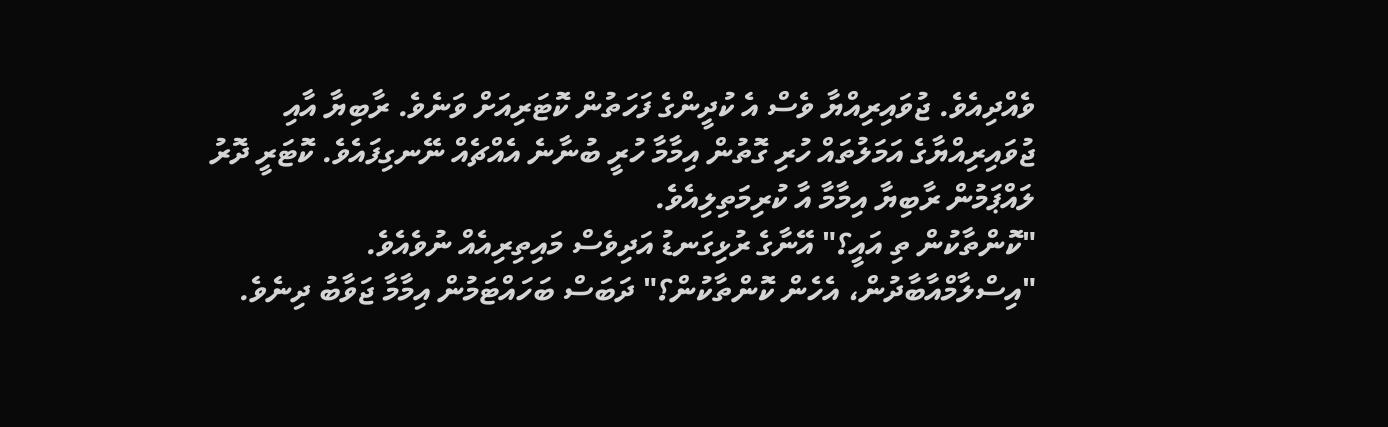ވެއްދިއެވެ. ޖުވައިރިއްޔާ ވެސް އެ ކުދީންގެ ފަހަތުން ކޮޓަރިއަށް ވަނެވެ. ރާބިޔާ އާއި ޖުވައިރިއްޔާގެ އަމަލުތައް ހުރި ގޮތުން އިމާމާ ހުރީ ބުނާނެ އެއްޗެއް ނޭނގިފައެވެ. ކޮޓަރީ ދޮރު ލައްޕަމުން ރާބިޔާ އިމާމާ އާ ކުރިމަތިލިއެވެ.
"ކޮންތާކުން ތި އައީ؟" އޭނާގެ ރުޅިގަނޑު އަދިވެސް މައިތިރިއެއް ނުވެއެވެ.
"އިސްލާމްއާބާދުން، އެހެން ކޮންތާކުން؟" ދަބަސް ބަހައްޓަމުން އިމާމާ ޖަވާބު ދިނެވެ.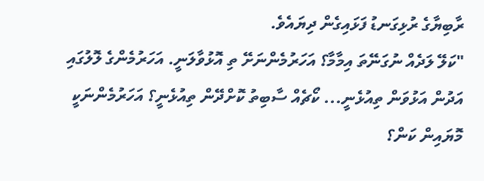ރާބިޔާގެ ރުޅިގަނޑު ފަޅައިގެން ދިޔައެވެ.
"ކަލޭ ލަދެއް ނުގަނޭތަ އިމާމާ؟ އަހަރުމެންނަށޭ ތި އޮޅުވާލަނީ. އަހަރުމެންގެ ލޮލުގައި އަދުން އަޅުވަން ތިއުޅެނީ... ކޯޗެއް ސާބިތު ކޮށްދޭން ތިއުޅެނީ؟ އަހަރުމެންނަކީ މޮޔައިން ކަން؟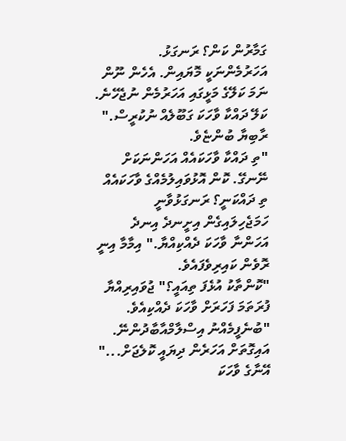ގަމާރުން ކަން؟ ރަނގަޅު. އަހަރުމެންނަކީ މޮޔައިން. އެހެން ނޫން ނަމަ ކަލޭގެ މަޅީގައި އަހަރުމެން ނުޖެހޭނެ. ކަލޭ ދައްކާ ވާހަކަ ގަބޫލެއް ނުކުރީސް." ރާބިޔާ ބުންޏެވެ.
"ތި ދައްކާ ވާހަކައެއް އަހަންނަކަށް ނޭނގޭ. ކޮން އޮޅުވައިލުމެއްގެ ވާހަކައެއް ތި ދައްކަނީ؟ ރަނގަޅުވާނީ ހަމަޖެހިލައިގެން އިށީނދެ އިނދެ އަހަންނާ ވާހަކަ ދެއްކިއްޔާ." އިމާމާ އިނީ ރޮވެން ކައިރިވެފައެވެ.
"ކޮންތާކު އުޅެފަ ތިއައީ؟" ޖުވައިރިއްޔާ ފުރަތަމަ ފަހަރަށް ވާހަކަ ދެއްކިއެވެ.
"ބުނެފީމެއްނު އިސްލާމްއާބާދުންނޭ. އައިގޮތަށް އަހަރެން ދިޔައީ ކޮލެޖަށް..." އޭނާގެ ވާހަކަ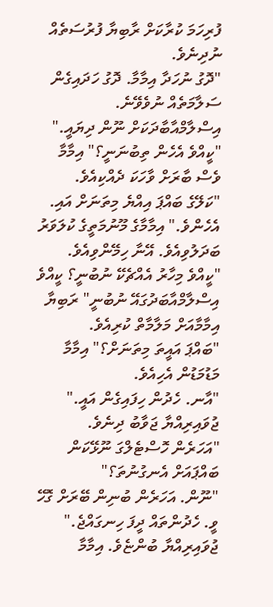ފުރިހަމަ ކުރާކަށް ރާބިޔާ ފުރުސަތެއް ނުދިނެވެ.
"ދޮގު ނުހަދާ އިމާމާ. ދޮގު ހަދައިގެން ސަލާމަތެއް ނުވެވޭނެ. އިސްލާމްއާބާދަކަށް ނޫން ދިޔައީ."
"ކީއްވެ އެހެން ތިބުނަނީ؟" އިމާމާ ވެސް ބާރަށް ވާހަކަ ދެއްކިއެވެ.
"ކަލޭގެ ބައްޕަ އިއްޔެ މިތަނަށް އައި. އެހެންވެ." އިމާމާގެ މޫނުމަތީގެ ކުލަވަރު ބަދަލުވިއެވެ. އޭނާ ހިމޭންވިއެވެ.
"ކީއްވެ މިހާރު އެއްޗެކޭ ނުބުނީ؟ ކީއްވެ އިސްލާމްއާބަދުގައޭ ނުބުނީ" ރަބިޔާ އިމާމާއަށް މަލާމާތް ކުރިއެވެ.
"ބައްޕަ އައީތަ މިތަނަށް؟" އިމާމާ މަޑުމަޑުން އެހިއެވެ.
"އާނ. ހެދުން ހިފައިގެން އައީ." ޖުވައިރިއްޔާ ޖަވާބު ދިނެވެ.
"އަހަރެން ހޮސްޓެލްގަ ނޫޅޭކަން ބައްޕައަށް އެނގުނުތަ؟"
"ނޫން. އަހަރެން ބުނިން ބޭރަށް ގޮހޭ ވީ. ހެދުންތައް ދީފަ ހިނގައްޖެ." ޖުވައިރިއްޔާ ބުންޏެވެ. އިމާމާ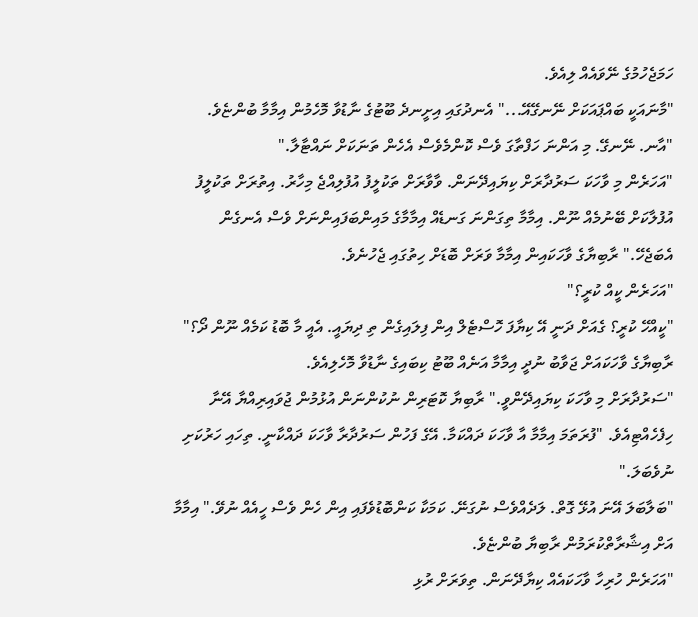ހަމަޖެހުމުގެ ނޭވައެއް ލިއެވެ.
"މާނައަކީ ބައްޕައަކަށް ނޭނގޭއޭ..." އެނދުގައި އިށީނދެ ބޫޓުގެ ނާޑުވާ މޮހެމުން އިމާމާ ބުންޏެވެ.
"އާނ. ނޭނގޭ. މި އަންނަ ހަފްތާގަ ވެސް ކޮންމެވެސް އެހެން ތަނަކަށް ނައްޓާލާ."
"އަހަރެން މި ވާހަކަ ސަރުދާރަށް ކިޔައިދޭނަން. ވާވާރަށް ތަކުލީފު އުފުލިއްޖެ މިހާރު. އިތުރަށް ތަކުލީފު އުފުލާކަށް ބޭނުމެއް ނޫން. އިމާމާ ތިގަންނަ ގަނޑެއް އިމާމާގެ މައިންބަފައިންނަށް ވެސް އެނގެން އެބަޖެހޭ." ރާބިޔާގެ ވާހަކައިން އިމާމާ ވަރަށް ބޮޑަށް ހިތުގައި ޖެހުނެވެ.
"އަހަރެން ކީއް ކުރީ؟"
"ކީއްހޭ ކުރީ؟ ގެއަށް ދަނީ އޭ ކިޔާފަ ހޮސްޓެލް އިން ފިލައިގެން ތި ދިޔައީ. އެއީ މާ ބޮޑު ކަމެއް ނޫން ދޯ؟"
ރާބިޔާގެ ވާހަކައަށް ޖަވާބު ނުދީ އިމާމާ އަނެއް ބޫޓު ކިބައިގެ ނާޑުވާ މޮހެލިއެވެ.
"ސަރުދާރަށް މި ވާހަކަ ކިޔައިދޭންވީ." ރާބިޔާ ކޮޓަރިން ނުކުންނަން އުޅުމުން ޖުވައިރިއްޔާ އޭނާ ހިފެހެއްޓިއެވެ. "ފުރަތަމަ އިމާމާ އާ ވާހަކަ ދައްކަމާ. އޭގެ ފަހުން ސަރުދާރާ ވާހަކަ ދައްކާނީ. ތިހައި ހަރުކަށި ނުވެބަލަ."
"ބަލާބަލަ އޭނަ އުޅޭ ގޮތް. ލަދެއްވެސް ނުގަނޭ. ކަމަކާ ކަންބޮޑުވެފައި އިން ހެން ވެސް ހީއެއް ނުވޭ." އިމާމާ އަށް އިޝާރާތްކުރަމުން ރާބިޔާ ބުންޏެވެ.
"އަހަރެން ހުރިހާ ވާހަކައެއް ކިޔާދޭނަން. ތިވަރަށް ރުޅި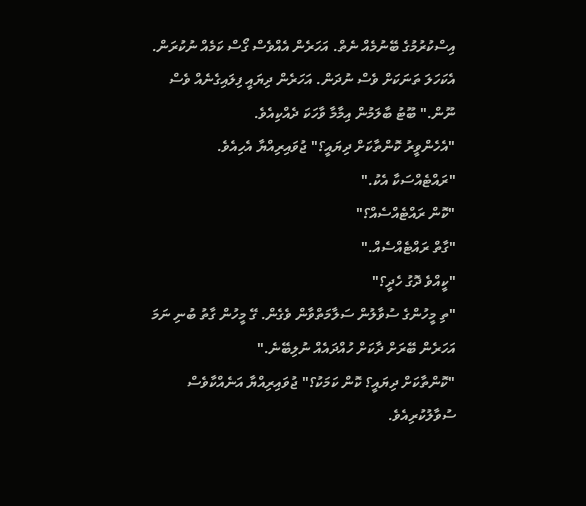އިސްކުރުމުގެ ބޭނުމެއް ނެތް. އަހަރެން އެއްވެސް ގޯސް ކަމެއް ނުކުރަން. އެކަހަލަ ތަނަކަށް ވެސް ނުދަން. އަހަރެން ދިޔައީ ފިލައިގެނެއް ވެސް ނޫން." ބޫޓު ބާލަމުން އިމާމާ ވާހަކަ ދެއްކިއެވެ.
"އެހެންވީރު ކޮންތާކަށް ދިޔައީ؟" ޖުވައިރިއްޔާ އެހިއެވެ.
"ރައްޓެއްސަކާ އެކު."
"ކޮން ރައްޓެއްސެއް؟"
"ގާތް ރައްޓެއްސެއް."
"ކީއްވެ ދޮގު ހެދީ؟"
"ތި މީހުންގެ ސުވާލުން ސަލާމަތްވާން ވެގެން. ގޭ މީހުން ގާތު ބުނި ނަމަ އަހަރެން ބޭރަށް ދާކަށް ހުއްދައެއް ނުލިބޭނެ."
"ކޮންތާކަށް ދިޔައީ؟ ކޮން ކަމަކު؟" ޖުވައިރިއްޔާ އަނެއްކާވެސް ސުވާލުކުރިއެވެ.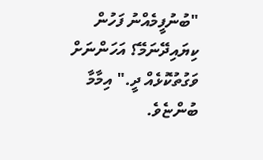"ބުނުފީމެއްނު ފަހުން ކިޔައިދޭނަމޭ؟ އަހަންނަށް ވަގުތުކޮޅެއް ދީ." އިމާމާ ބުންޏެވެ.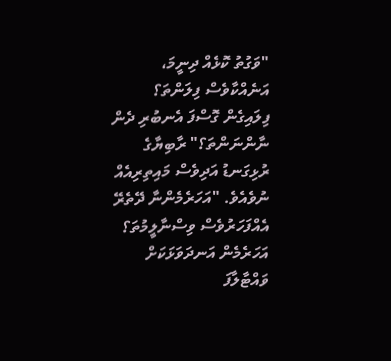"ވަގުތު ކޮޅެއް ދިނީމަ، އަނެއްކާވެސް ފިލަންތަ؟ ފިލައިގެން ގޮސްފަ އެނބުރި ދެން ނާންނަންތަ؟" ރާބިޔާގެ ރުޅިގަނޑު އަދިވެސް މައިތިރިއެއް ނުވެއެވެ. "އަހަރެމެންނާ ދޭތެރޭ އެއްފަހަރުވެސް ވިސްނާލީމުތަ؟ އަހަރެމެން އަނދަވަޅަކަށް ވައްޓާލާފަ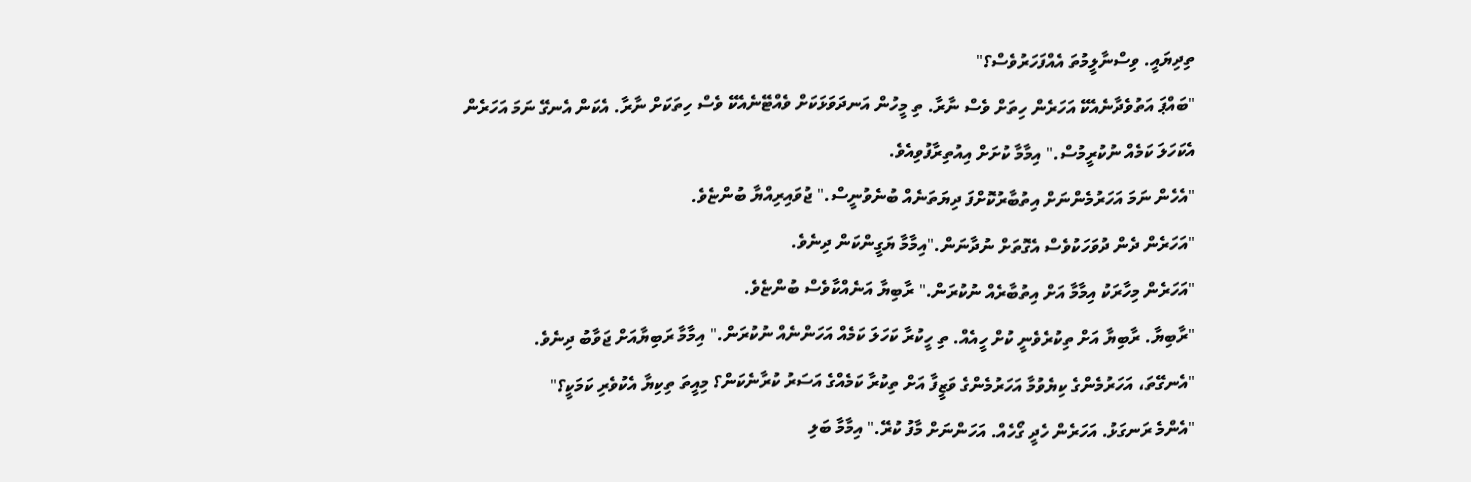ތިދިޔައީ. ވިސްނާލީމުތަ އެއްފަހަރުވެސް؟"
"ބައްޕަ އަތުވެދާނެއެކޭ އަހަރެން ހިތަށް ވެސް ނާރާ. ތި މީހުން އަނދަވަޅަކަށް ވެއްޓޭނެއެކޭ ވެސް ހިތަކަށް ނާރާ. އެކަން އެނގޭ ނަމަ އަހަރެން އެކަހަލަ ކަމެއް ނުކުރީމުސް." އިމާމާ ކުށަށް އިއުތިރާފުވިއެވެ.
"އެހެން ނަމަ އަހަރުމެންނަށް އިތުބާރުކޮށްފަ ދިޔަތަނެއް ބުނެވުނީސް." ޖުވައިރިއްޔާ ބުންޏެވެ.
"އަހަރެން ދެން ދުވަހަކުވެސް އެގޮތަށް ނުދާނަން."އިމާމާ ޔަގީންކަން ދިނެވެ.
"އަހަރެން މިހާރަކު އިމާމާ އަށް އިތުބާރެއް ނުކުރަން." ރާބިޔާ އަނެއްކާވެސް ބުންޏެވެ.
"ރާބިޔާ. ރާބިޔާ އަށް ތިކުރެވެނީ ކުށް ހީއެއް. ތި ހީކުރާ ކަހަލަ ކަމެއް އަހަންނެއް ނުކުރަން." އިމާމާ ރަބިޔާއަށް ޖަވާބު ދިނެވެ.
"އެނގޭތަ، އަހަރުމެންގެ ކިޔެވުމާ އަހަރުމެންގެ ވަޒީފާ އަށް ތިކުރާ ކަމެއްގެ އަސަރު ކުރާނެކަން؟ މިއީތަ ތިކިޔާ އެކުވެރި ކަމަކީ؟"
"އެންމެ ރަނގަޅު. އަހަރެން ހެދީ ގޯހެއް. އަހަންނަށް މާފު ކުރޭ." އިމާމާ ބަލި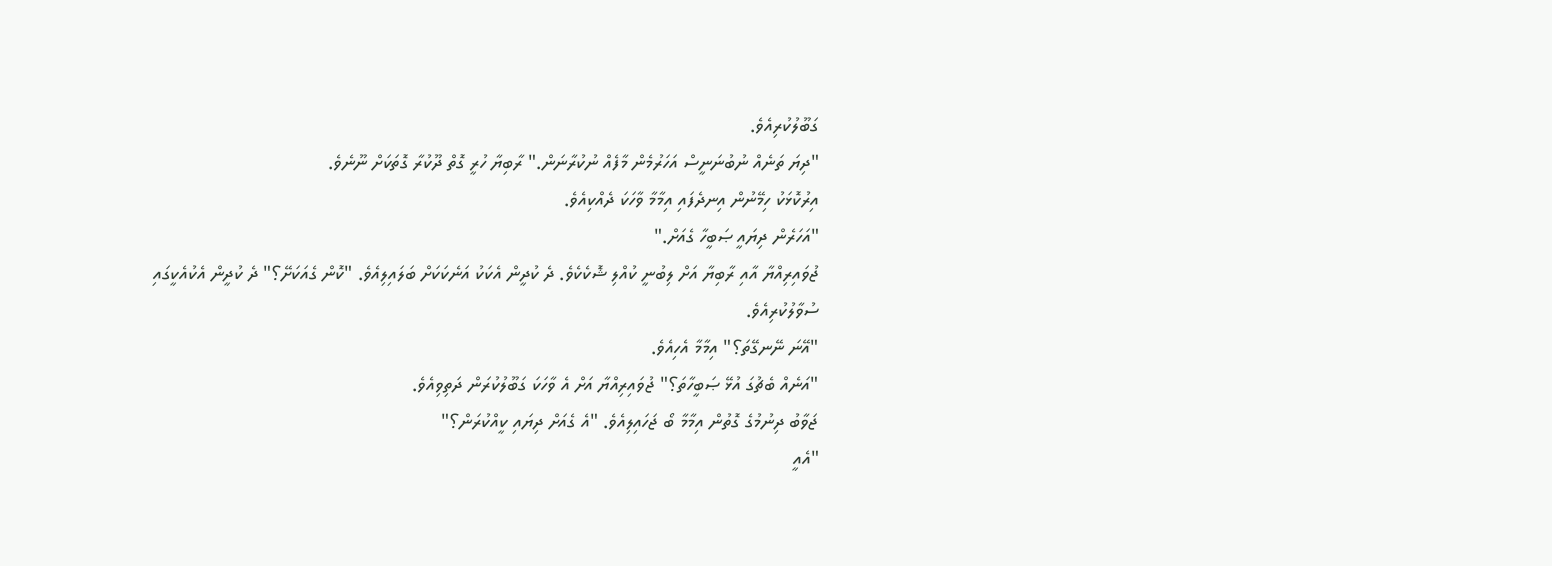ގަބޫލުކުރިއެވެ.
"ދިޔަ ތަނެއް ނުބުނަނީސް އަހަރުމެން މާފެއް ނުކުރާނަން." ރާބިޔާ ހުރީ ގޮތް ދޫކުރާ ގޮތަކަށް ނޫނެވެ.
އިރުކޮޅަކު ހިމޭނުން އިނދެފައި އިމާމާ ވާހަކަ ދެއްކިއެވެ.
"އަހަރެން ދިޔައީ ޞަބީހާ ގެއަށް."
ޖުވައިރިއްޔާ އާއި ރާބިޔާ އަށް ލިބުނީ ކުއްލި ޝޮކެކެވެ. ދެ ކުދީން އެކަކު އަނެކަކަށް ބަލައިލިއެވެ. "ކޮން ގެއަކަށޭ؟" ދެ ކުދީން އެކުއެކީގައި ސުވާލުކުރިއެވެ.
"އޭނަ ނޭނގޭތަ؟" އިމާމާ އެހިއެވެ.
"އަނެއް ބެޗުގަ އުޅޭ ޞަބީހާތަ؟" ޖުވައިރިއްޔާ އަށް އެ ވާހަކަ ގަބޫލުކުރަން ދަތިވިއެވެ.
ޖަވާބު ދިނުމުގެ ގޮތުން އިމާމާ ބޯ ޖަހައިލިއެވެ. "އެ ގެއަށް ދިޔައި ކީއްކުރަން؟"
"އެއީ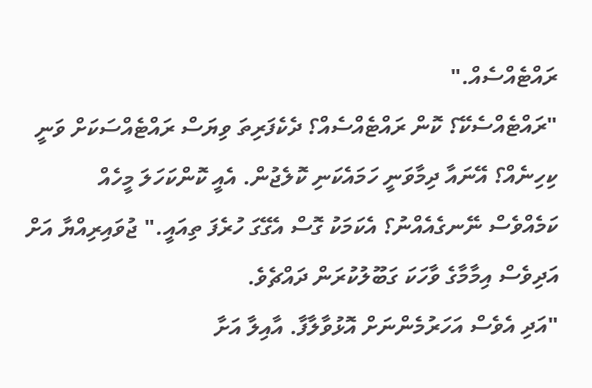ރައްޓެއްސެއް."
"ރައްޓެއްސެކޭ؟ ކޮން ރައްޓެއްސެއް؟ ދެކެފަރިތަ ވިޔަސް ރައްޓެއްސަކަށް ވަނީ ކިހިނެއް؟ އޭނައާ ދިމާވަނީ ހަމައެކަނި ކޮލެޖުން. އެއީ ކޮންކަހަލަ މީހެއް ކަމެއްވެސް ނޭނގެއެއްނު؟ އެކަމަކު ގޮސް އެގޭގަ ހުރެފަ ތިއައީ." ޖުވައިރިއްޔާ އަށް އަދިވެސް އިމާމާގެ ވާހަކަ ގަބޫލުކުރަން ދައްޗެވެ.
"އަދި އެވެސް އަހަރުމެންނަށް އޮޅުވާލާފާ. އާއިލާ އަށާ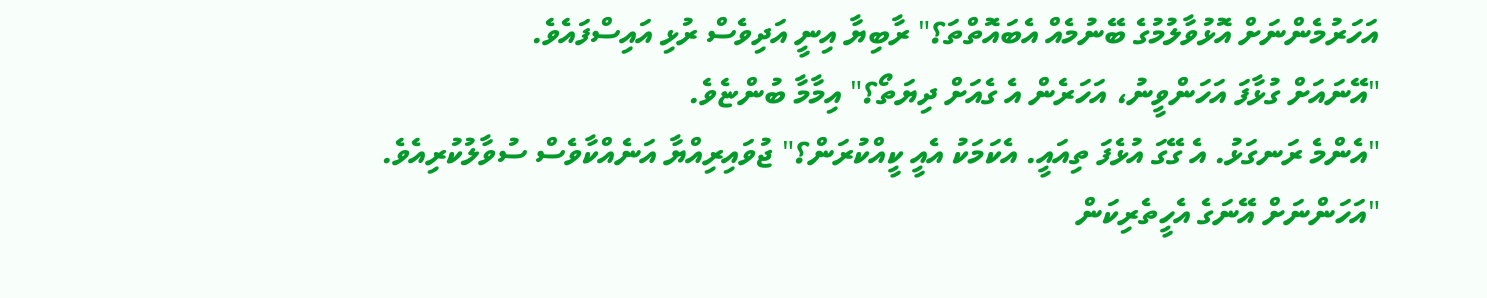އަހަރުމެންނަށް އޮޅުވާލުމުގެ ބޭނުމެއް އެބައޮތްތަ؟" ރާބިޔާ އިނީ އަދިވެސް ރުޅި އައިސްފައެވެ.
"އޭނައަށް ގުޅާފަ އަހަންވީނު، އަހަރެން އެ ގެއަށް ދިޔަތޯ؟" އިމާމާ ބުންޏެވެ.
"އެންމެ ރަނގަޅު. އެ ގޭގަ އުޅެފަ ތިއައީ. އެކަމަކު އެއީ ކީއްކުރަން؟" ޖުވައިރިއްޔާ އަނެއްކާވެސް ސުވާލުކުރިއެވެ.
"އަހަންނަށް އޭނަގެ އެހީތެރިކަން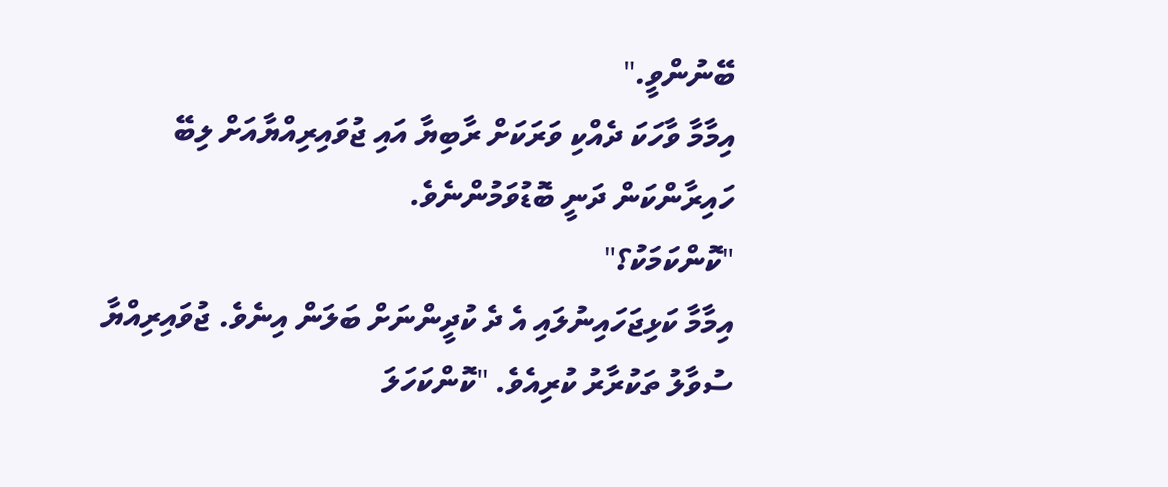ބޭނުންވީ."
އިމާމާ ވާހަކަ ދެއްކި ވަރަކަށް ރާބިޔާ އައި ޖުވައިރިއްޔާއަށް ލިބޭ ހައިރާންކަން ދަނީ ބޮޑުވަމުންނެވެ.
"ކޮންކަމަކު؟"
އިމާމާ ކަޅިޖަހައިނުލައި އެ ދެ ކުދީންނަށް ބަލަން އިނެވެ. ޖުވައިރިއްޔާ ސުވާލު ތަކުރާރު ކުރިއެވެ. "ކޮންކަހަލަ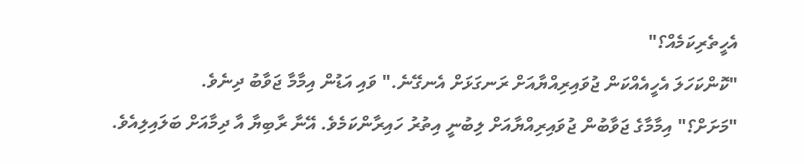އެހީތެރިކަމެއް؟"
"ކޮންކަހަލަ އެހީއެއްކަން ޖުވައިރިއްޔާއަށް ރަނގަޅަށް އެނގޭނެ." ވައި އަޑުން އިމާމާ ޖަވާބު ދިނެވެ.
"މަށަށް؟" އިމާމާގެ ޖަވާބުން ޖުވައިރިއްޔާއަށް ލިބުނީ އިތުރު ހައިރާންކަމެވެ. އޭނާ ރާބިޔާ އާ ދިމާއަށް ބަލައިލިއެވެ.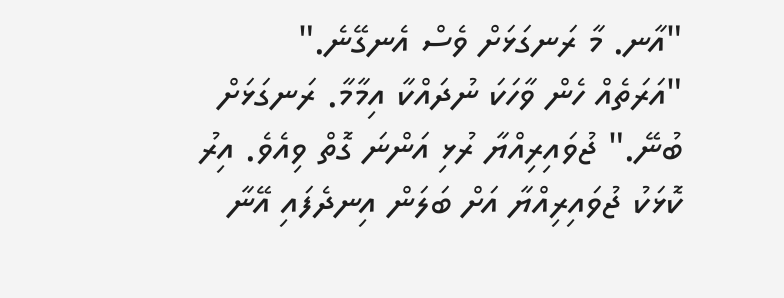"އާނ. މާ ރަނގަޅަށް ވެސް އެނގޭނެ."
"އަރަތެއް ހެން ވާހަކަ ނުދައްކާ އިމާމާ. ރަނގަޅަށް ބުނޭ." ޖުވައިރިއްޔާ ރުޅި އަންނަ ގޮތް ވިއެވެ. އިރު ކޮޅަކު ޖުވައިރިއްޔާ އަށް ބަލަން އިނދެފައި އޭނާ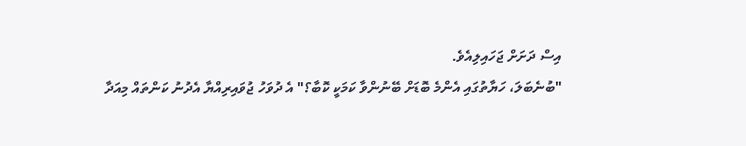އިސް ދަށަށް ޖަހައިލިއެވެ.
"ބުނެބަލަ، ހަޔާތުގައި އެންމެ ބޮޑަށް ބޭނުންވާ ކަމަކީ ކޮބާ؟" އެ ދުވަހު ޖުވައިރިއްޔާ އެދުނު ކަންތައް މިއަދާ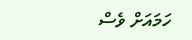ހަމައަށް ވެސް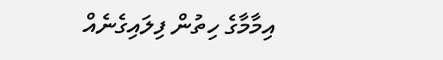އިމާމާގެ ހިތުން ފިލައިގެނެއް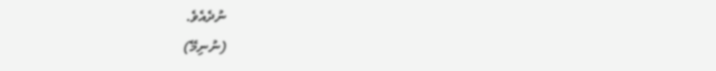ނުދެއެވެ.
(ނުނިމޭ)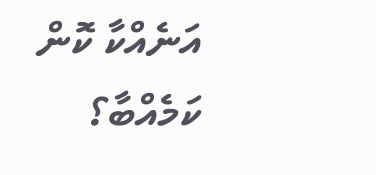އަނެއްކާ ކޮން ކަމެއްބާ؟